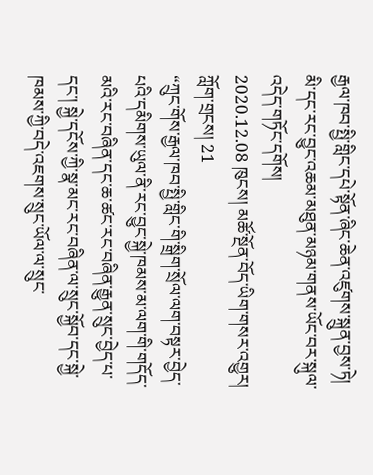རྒྱལ་ཁབ་སྤྱི་གླིང་དཔེ་སྟོན་ཞིང་ཆེན་འཛུགས་སྐྲུན་བྱས་ཏེ། མི་དང་རང་བྱུང་འཆམ་མཐུན་མཉམ་གནས་ཡོང་བར་སྐུལ་འདེད་གཏོང་དགོས།
2020.12.08 ཁུངས། མཚོ་སྔོན་བོད་ཡིག་གསར་འགྱུར། ཀློག་གྲངས། 21
“ཀྲུང་གོས་རྒྱལ་ཁབ་སྤྱི་གླིང་གི་སྒྲིག་སྲོལ་ལག་བསྟར་བྱེད་པའི་དམིགས་ཡུལ་ནི་རང་བྱུང་སྐྱེ་ཁམས་མ་ལག་གི་གདོད་མའི་རང་བཞིན་དང་ཆ་ཚང་རང་བཞིན་རྒྱུན་སྲུང་བྱེད་པ་དང་། སྐྱེ་དངོས་ཀྱི་སྣ་མང་རང་བཞིན་ལ་སྲུང་སྐྱོབ་དང་སྐྱེ་ཁམས་ཀྱི་བདེ་འཇགས་སྲུང་ཡོལ་ལ་སྲུང་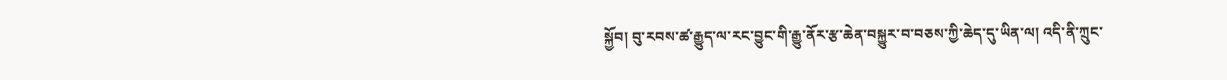སྐྱོབ། བུ་རབས་ཚ་རྒྱུད་ལ་རང་བྱུང་གི་རྒྱུ་ནོར་རྩ་ཆེན་བསྐྱུར་བ་བཅས་ཀྱི་ཆེད་དུ་ཡིན་ལ། འདི་ནི་ཀྲུང་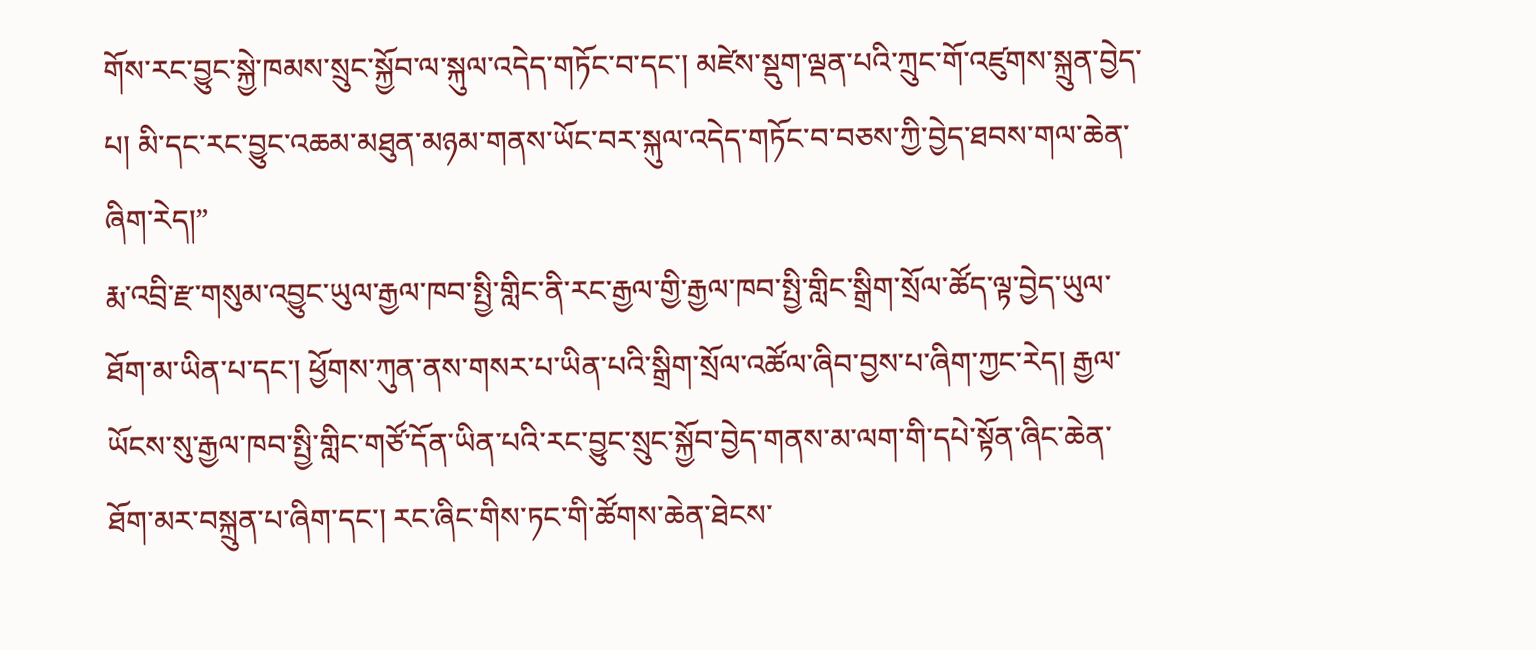གོས་རང་བྱུང་སྐྱེ་ཁམས་སྲུང་སྐྱོབ་ལ་སྐུལ་འདེད་གཏོང་བ་དང་། མཛེས་སྡུག་ལྡན་པའི་ཀྲུང་གོ་འཛུགས་སྐྲུན་བྱེད་པ། མི་དང་རང་བྱུང་འཆམ་མཐུན་མཉམ་གནས་ཡོང་བར་སྐུལ་འདེད་གཏོང་བ་བཅས་ཀྱི་བྱེད་ཐབས་གལ་ཆེན་ཞིག་རེད།”
རྨ་འབྲི་རྫ་གསུམ་འབྱུང་ཡུལ་རྒྱལ་ཁབ་སྤྱི་གླིང་ནི་རང་རྒྱལ་གྱི་རྒྱལ་ཁབ་སྤྱི་གླིང་སྒྲིག་སྲོལ་ཚོད་ལྟ་བྱེད་ཡུལ་ཐོག་མ་ཡིན་པ་དང་། ཕྱོགས་ཀུན་ནས་གསར་པ་ཡིན་པའི་སྒྲིག་སྲོལ་འཚོལ་ཞིབ་བྱས་པ་ཞིག་ཀྱང་རེད། རྒྱལ་ཡོངས་སུ་རྒྱལ་ཁབ་སྤྱི་གླིང་གཙོ་དོན་ཡིན་པའི་རང་བྱུང་སྲུང་སྐྱོབ་བྱེད་གནས་མ་ལག་གི་དཔེ་སྟོན་ཞིང་ཆེན་ཐོག་མར་བསྐྲུན་པ་ཞིག་དང་། རང་ཞིང་གིས་ཏང་གི་ཚོགས་ཆེན་ཐེངས་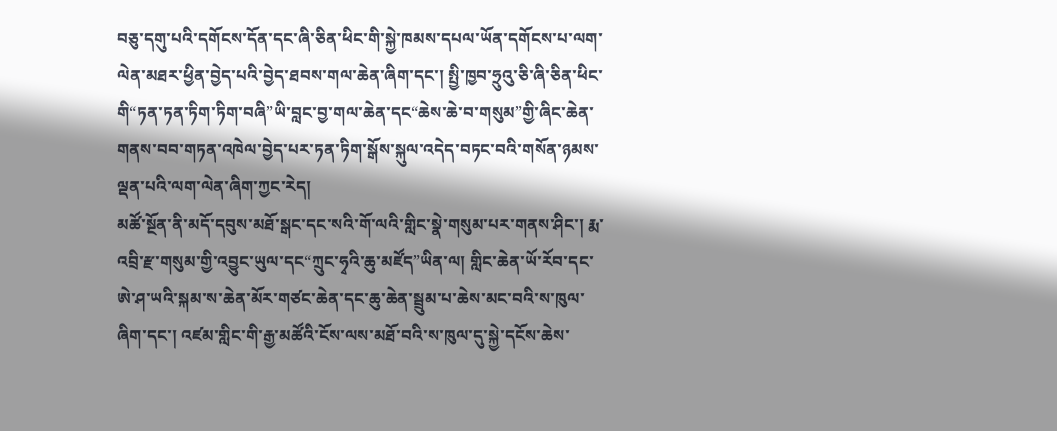བཅུ་དགུ་པའི་དགོངས་དོན་དང་ཞི་ཅིན་ཕིང་གི་སྐྱེ་ཁམས་དཔལ་ཡོན་དགོངས་པ་ལག་ལེན་མཐར་ཕྱིན་བྱེད་པའི་བྱེད་ཐབས་གལ་ཆེན་ཞིག་དང་། སྤྱི་ཁྱབ་ཧྲུའུ་ཅི་ཞི་ཅིན་ཕིང་གི“ཏན་ཏན་ཏིག་ཏིག་བཞི”ཡི་བླང་བྱ་གལ་ཆེན་དང“ཆེས་ཆེ་བ་གསུམ”གྱི་ཞིང་ཆེན་གནས་བབ་གཏན་འཁེལ་བྱེད་པར་ཏན་ཏིག་སྒོས་སྐུལ་འདེད་བཏང་བའི་གསོན་ཉམས་ལྡན་པའི་ལག་ལེན་ཞིག་ཀྱང་རེད།
མཚོ་སྔོན་ནི་མདོ་དབུས་མཐོ་སྒང་དང་སའི་གོ་ལའི་གླིང་སྣེ་གསུམ་པར་གནས་ཤིང་། རྨ་འབྲི་རྫ་གསུམ་གྱི་འབྱུང་ཡུལ་དང“ཀྲུང་ཧྭའི་ཆུ་མཛོད”ཡིན་ལ། གླིང་ཆེན་ཡོ་རོབ་དང་ཨེ་ཤ་ཡའི་སྐམ་ས་ཆེན་མོར་གཙང་ཆེན་དང་ཆུ་ཆེན་སྦྲུམ་པ་ཆེས་མང་བའི་ས་ཁུལ་ཞིག་དང་། འཛམ་གླིང་གི་རྒྱ་མཚོའི་ངོས་ལས་མཐོ་བའི་ས་ཁུལ་དུ་སྐྱེ་དངོས་ཆེས་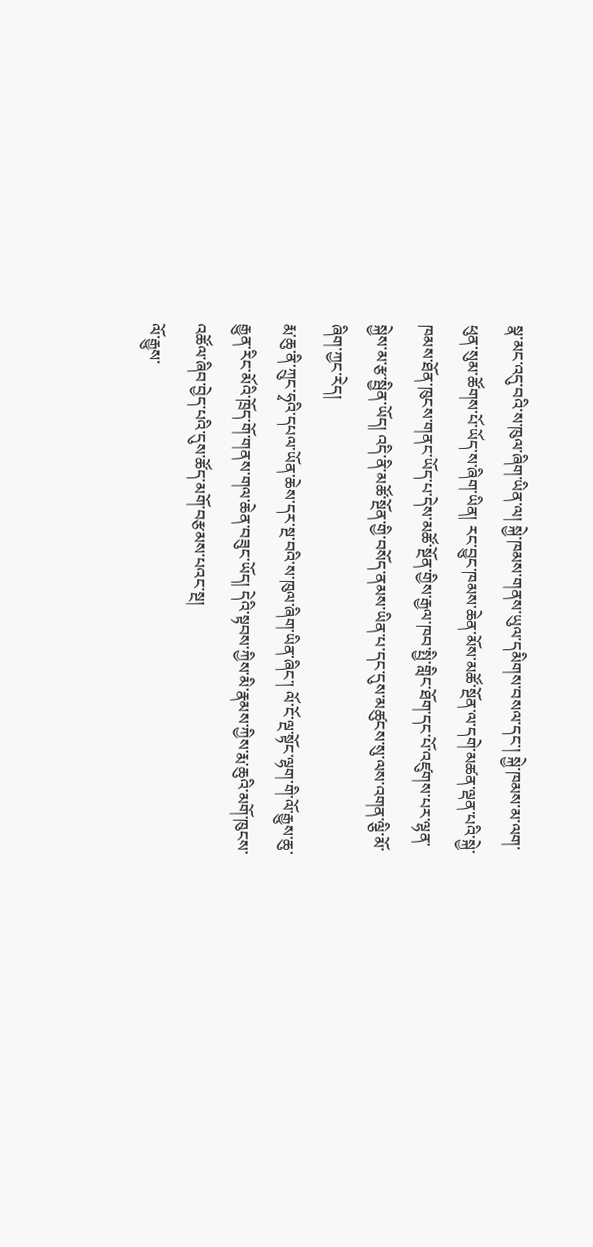སྣ་མང་འདུ་བའི་ས་ཁུལ་ཞིག་ཡིན་ལ། སྐྱེ་ཁམས་གནས་ཡུལ་དམིགས་བསལ་དང་། སྐྱེ་ཁམས་མ་ལག་ཕུན་སུམ་ཚོགས་པོ་ཡོད་ས་ཞིག་ཡིན། རང་བྱུང་ཁམས་ཆེན་མོས་མཚོ་སྔོན་ལ་དགེ་མཚན་ལྡན་པའི་སྐྱེ་ཁམས་ཐོན་ཁུངས་གནང་ཡོད་པ་དེས་མཚོ་སྔོན་གྱིས་རྒྱལ་ཁབ་སྤྱི་གླིང་ཐོག་དང་པོ་འཛུགས་པར་ལྷན་སྐྱེས་མ་རྩ་སྦྱིན་ཡོད། འདི་ནི་མཚོ་སྔོན་གྱི་བསོད་ནམས་ཡིན་པ་དང་དུས་མཚུངས་སུ་ལས་འགན་ལྕི་མོ་ཞིག་ཀྱང་རེད།
རྨ་ཆུ་ནི་ཀྲུང་ཧྭའི་དཔལ་ཡོན་ཆེས་དར་སྔ་བའི་ས་ཁུལ་ཞིག་ཡིན་ཞིང་། ལོ་ངོ་ལྔ་སྟོང་ལྷག་གི་ལོ་རྒྱུས་ཆུ་རྒྱུན་རིང་མོའི་ཁྲོད་གོ་གནས་གལ་ཆེན་བཟུང་ཡོད། དེའི་སྟབས་ཀྱིས་མི་རྣམས་ཀྱིས་རྨ་ཆུའི་མགོ་ཁུངས་འཚོལ་ཞིབ་བྱེད་པའི་དུས་ཚོད་མགོ་བརྩམས་པའང་སྔ།
ལོ་རྒྱུས་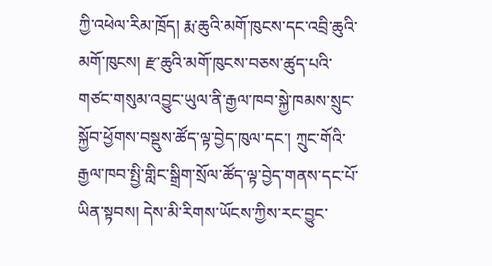ཀྱི་འཕེལ་རིམ་ཁྲོད། རྨ་ཆུའི་མགོ་ཁུངས་དང་འབྲི་ཆུའི་མགོ་ཁུངས། རྫ་ཆུའི་མགོ་ཁུངས་བཅས་ཚུད་པའི་གཙང་གསུམ་འབྱུང་ཡུལ་ནི་རྒྱལ་ཁབ་སྐྱེ་ཁམས་སྲུང་སྐྱོབ་ཕྱོགས་བསྡུས་ཚོད་ལྟ་བྱེད་ཁུལ་དང་། ཀྲུང་གོའི་རྒྱལ་ཁབ་སྤྱི་གླིང་སྒྲིག་སྲོལ་ཚོད་ལྟ་བྱེད་གནས་དང་པོ་ཡིན་སྟབས། དེས་མི་རིགས་ཡོངས་ཀྱིས་རང་བྱུང་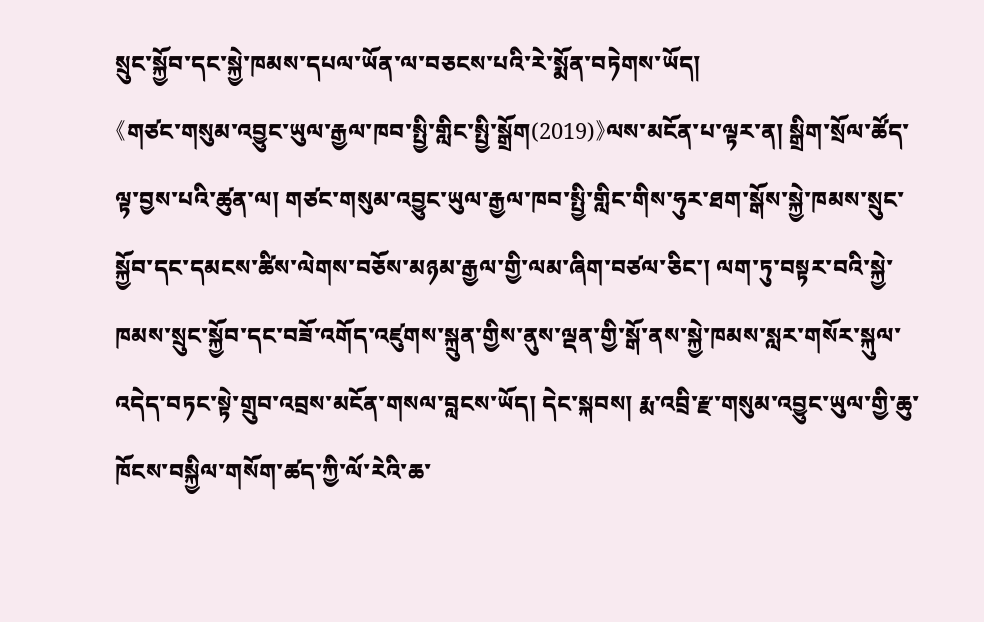སྲུང་སྐྱོབ་དང་སྐྱེ་ཁམས་དཔལ་ཡོན་ལ་བཅངས་པའི་རེ་སྨོན་བཏེགས་ཡོད།
《གཙང་གསུམ་འབྱུང་ཡུལ་རྒྱལ་ཁབ་སྤྱི་གླིང་སྤྱི་སྒྲོག(2019)》ལས་མངོན་པ་ལྟར་ན། སྒྲིག་སྲོལ་ཚོད་ལྟ་བྱས་པའི་ཚུན་ལ། གཙང་གསུམ་འབྱུང་ཡུལ་རྒྱལ་ཁབ་སྤྱི་གླིང་གིས་ཧུར་ཐག་སྒོས་སྐྱེ་ཁམས་སྲུང་སྐྱོབ་དང་དམངས་ཚིས་ལེགས་བཅོས་མཉམ་རྒྱལ་གྱི་ལམ་ཞིག་བཙལ་ཅིང་། ལག་ཏུ་བསྟར་བའི་སྐྱེ་ཁམས་སྲུང་སྐྱོབ་དང་བཟོ་འགོད་འཛུགས་སྐྲུན་གྱིས་ནུས་ལྡན་གྱི་སྒོ་ནས་སྐྱེ་ཁམས་སླར་གསོར་སྐུལ་འདེད་བཏང་སྟེ་གྲུབ་འབྲས་མངོན་གསལ་བླངས་ཡོད། དེང་སྐབས། རྨ་འབྲི་རྫ་གསུམ་འབྱུང་ཡུལ་གྱི་ཆུ་ཁོངས་བསྐྱིལ་གསོག་ཚད་ཀྱི་ལོ་རེའི་ཆ་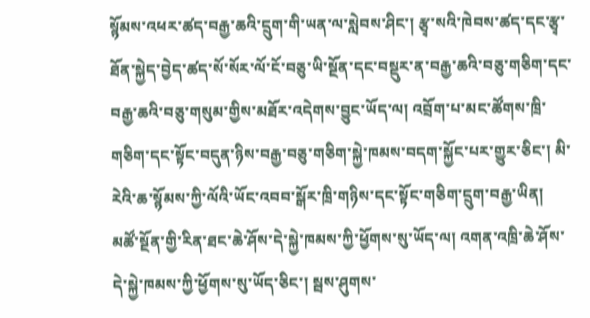སྙོམས་འཕར་ཚད་བརྒྱ་ཆའི་དྲུག་གི་ཡན་ལ་སླེབས་ཤིང་། རྩྭ་སའི་ཁེབས་ཚད་དང་རྩྭ་ཐོན་སྐྱེད་བྱེད་ཚད་སོ་སོར་ལོ་ངོ་བཅུ་ཡི་སྔོན་དང་བསྡུར་ན་བརྒྱ་ཆའི་བཅུ་གཅིག་དང་བརྒྱ་ཆའི་བཅུ་གསུམ་གྱིས་མཐོར་འདེགས་བྱུང་ཡོད་ལ། འབྲོག་པ་མང་ཚོགས་ཁྲི་གཅིག་དང་སྟོང་བདུན་ཉིས་བརྒྱ་བཅུ་གཅིག་སྐྱེ་ཁམས་བདག་སྐྱོང་པར་གྱུར་ཅིང་། མི་རེའི་ཆ་སྙོམས་ཀྱི་ལོའི་ཡོང་འབབ་སྒོར་ཁྲི་གཉིས་དང་སྟོང་གཅིག་དྲུག་བརྒྱ་ཡིན།
མཚོ་སྔོན་གྱི་རིན་ཐང་ཆེ་ཤོས་དེ་སྐྱེ་ཁམས་ཀྱི་ཕྱོགས་སུ་ཡོད་ལ། འགན་འཁྲི་ཆེ་ཤོས་དེ་སྐྱེ་ཁམས་ཀྱི་ཕྱོགས་སུ་ཡོད་ཅིང་། སྦས་ཤུགས་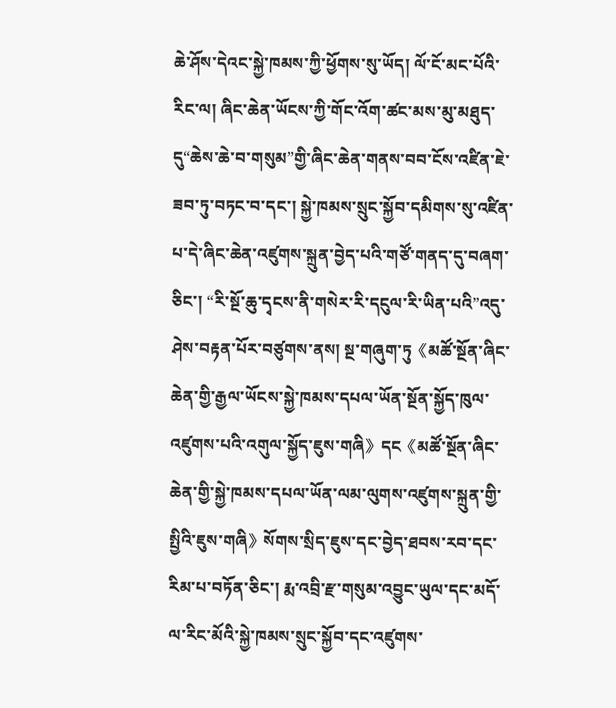ཆེ་ཤོས་དེའང་སྐྱེ་ཁམས་ཀྱི་ཕྱོགས་སུ་ཡོད། ལོ་ངོ་མང་པོའི་རིང་ལ། ཞིང་ཆེན་ཡོངས་ཀྱི་གོང་འོག་ཚང་མས་མུ་མཐུད་དུ“ཆེས་ཆེ་བ་གསུམ”གྱི་ཞིང་ཆེན་གནས་བབ་ངོས་འཛིན་ཇེ་ཟབ་ཏུ་བཏང་བ་དང་། སྐྱེ་ཁམས་སྲུང་སྐྱོབ་དམིགས་སུ་འཛིན་པ་དེ་ཞིང་ཆེན་འཛུགས་སྐྲུན་བྱེད་པའི་གཙོ་གནད་དུ་བཞག་ཅིང་། “རི་སྔོ་ཆུ་དྭངས་ནི་གསེར་རི་དངུལ་རི་ཡིན་པའི”འདུ་ཤེས་བརྟན་པོར་བཙུགས་ནས། སྔ་གཞུག་ཏུ《མཚོ་སྔོན་ཞིང་ཆེན་གྱི་རྒྱལ་ཡོངས་སྐྱེ་ཁམས་དཔལ་ཡོན་སྔོན་སྐྱོད་ཁུལ་འཛུགས་པའི་འགུལ་སྐྱོད་ཇུས་གཞི》དང《མཚོ་སྔོན་ཞིང་ཆེན་གྱི་སྐྱེ་ཁམས་དཔལ་ཡོན་ལམ་ལུགས་འཛུགས་སྐྲུན་གྱི་སྤྱིའི་ཇུས་གཞི》སོགས་སྲིད་ཇུས་དང་བྱེད་ཐབས་རབ་དང་རིམ་པ་བཏོན་ཅིང་། རྨ་འབྲི་རྫ་གསུམ་འབྱུང་ཡུལ་དང་མདོ་ལ་རིང་མོའི་སྐྱེ་ཁམས་སྲུང་སྐྱོབ་དང་འཛུགས་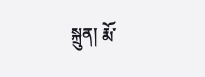སྐྲུན། རྨོ་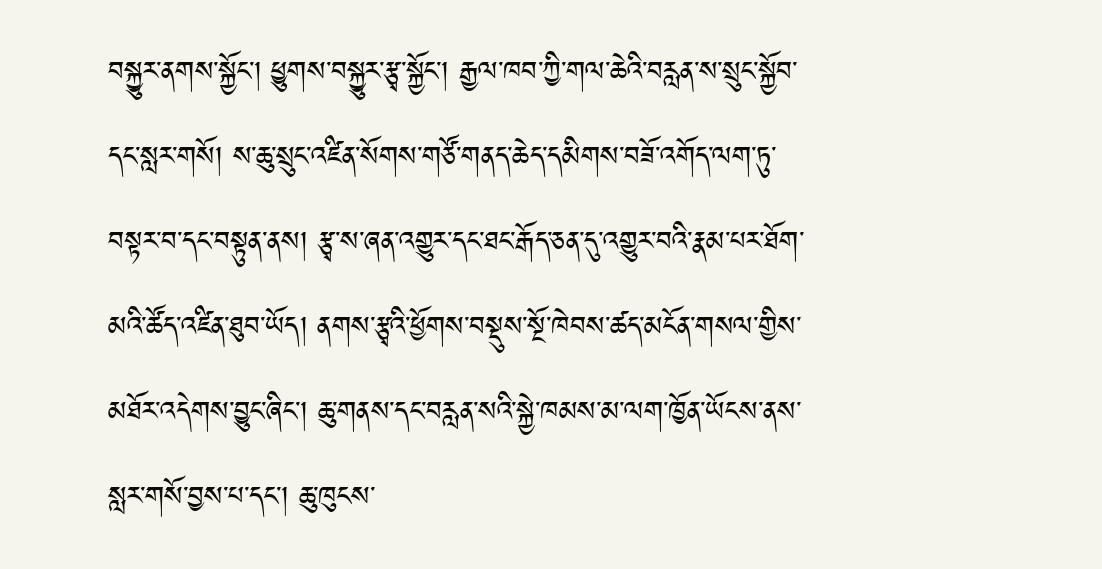བསྐྱུར་ནགས་སྐྱོང་། ཕྱུགས་བསྐྱུར་རྩྭ་སྐྱོང་། རྒྱལ་ཁབ་ཀྱི་གལ་ཆེའི་བརླན་ས་སྲུང་སྐྱོབ་དང་སླར་གསོ། ས་ཆུ་སྲུང་འཛིན་སོགས་གཙོ་གནད་ཆེད་དམིགས་བཟོ་འགོད་ལག་ཏུ་བསྟར་བ་དང་བསྟུན་ནས། རྩྭ་ས་ཞན་འགྱུར་དང་ཐང་རྒོད་ཅན་དུ་འགྱུར་བའི་རྣམ་པར་ཐོག་མའི་ཚོད་འཛིན་ཐུབ་ཡོད། ནགས་རྩྭའི་ཕྱོགས་བསྡུས་སྔོ་ཁེབས་ཚད་མངོན་གསལ་གྱིས་མཐོར་འདེགས་བྱུང་ཞིང་། ཆུ་གནས་དང་བརླན་སའི་སྐྱེ་ཁམས་མ་ལག་ཁྱོན་ཡོངས་ནས་སླར་གསོ་བྱས་པ་དང་། ཆུ་ཁུངས་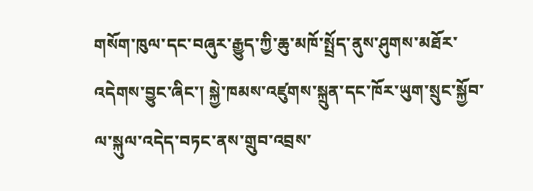གསོག་ཁུལ་དང་བཞུར་རྒྱུད་ཀྱི་ཆུ་མཁོ་སྤྲོད་ནུས་ཤུགས་མཐོར་འདེགས་བྱུང་ཞིང་། སྐྱེ་ཁམས་འཛུགས་སྐྲུན་དང་ཁོར་ཡུག་སྲུང་སྐྱོབ་ལ་སྐུལ་འདེད་བཏང་ནས་གྲུབ་འབྲས་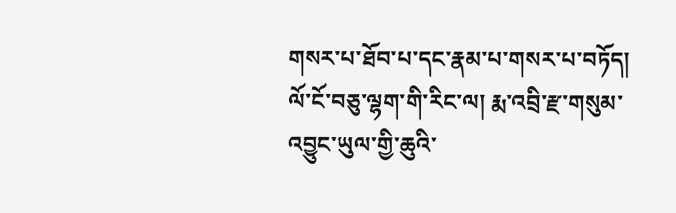གསར་པ་ཐོབ་པ་དང་རྣམ་པ་གསར་པ་བཏོད།
ལོ་ངོ་བཅུ་ལྷག་གི་རིང་ལ། རྨ་འབྲི་རྫ་གསུམ་འབྱུང་ཡུལ་གྱི་ཆུའི་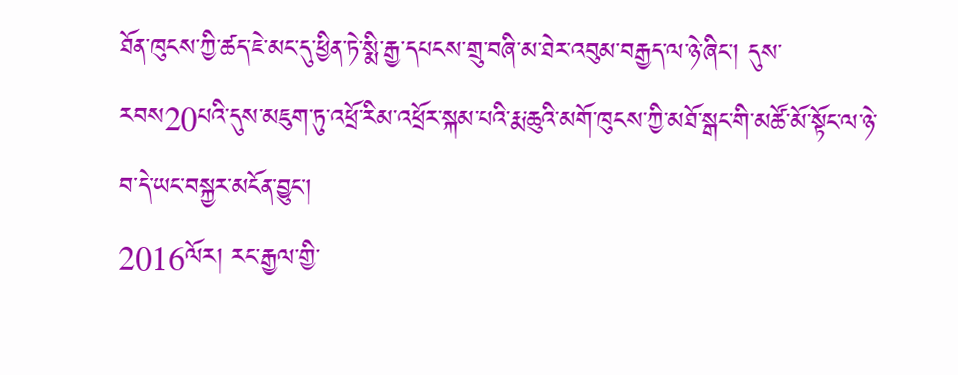ཐོན་ཁུངས་ཀྱི་ཚད་ཇེ་མང་དུ་ཕྱིན་ཏེ་སྨི་རྒྱ་དཔངས་གྲུ་བཞི་མ་ཐེར་འབུམ་བརྒྱད་ལ་ཉེ་ཞིང་། དུས་རབས20པའི་དུས་མཇུག་ཏུ་འཕྲོ་རིམ་འཕྲོར་སྐམ་པའི་རྨ་ཆུའི་མགོ་ཁུངས་ཀྱི་མཐོ་སྒང་གི་མཚོ་མོ་སྟོང་ལ་ཉེ་བ་དེ་ཡང་བསྐྱར་མངོན་བྱུང་།
2016ལོར། རང་རྒྱལ་གྱི་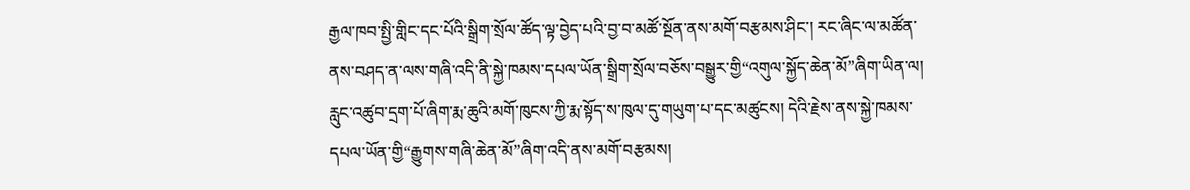རྒྱལ་ཁབ་སྤྱི་གླིང་དང་པོའི་སྒྲིག་སྲོལ་ཚོད་ལྟ་བྱེད་པའི་བྱ་བ་མཚོ་སྔོན་ནས་མགོ་བརྩམས་ཤིང་། རང་ཞིང་ལ་མཚོན་ནས་བཤད་ན་ལས་གཞི་འདི་ནི་སྐྱེ་ཁམས་དཔལ་ཡོན་སྒྲིག་སྲོལ་བཅོས་བསྒྱུར་གྱི“འགུལ་སྐྱོད་ཆེན་མོ”ཞིག་ཡིན་ལ། རླུང་འཚུབ་དྲག་པོ་ཞིག་རྨ་ཆུའི་མགོ་ཁུངས་ཀྱི་རྨ་སྟོད་ས་ཁུལ་དུ་གཡུག་པ་དང་མཚུངས། དེའི་རྗེས་ནས་སྐྱེ་ཁམས་དཔལ་ཡོན་གྱི“རྒྱུགས་གཞི་ཆེན་མོ”ཞིག་འདི་ནས་མགོ་བརྩམས།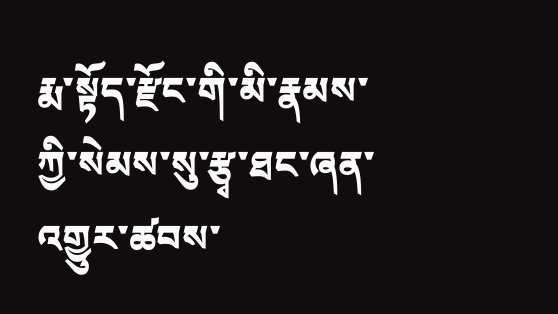རྨ་སྟོད་རྫོང་གི་མི་རྣམས་ཀྱི་སེམས་སུ་རྩྭ་ཐང་ཞན་འགྱུར་ཚབས་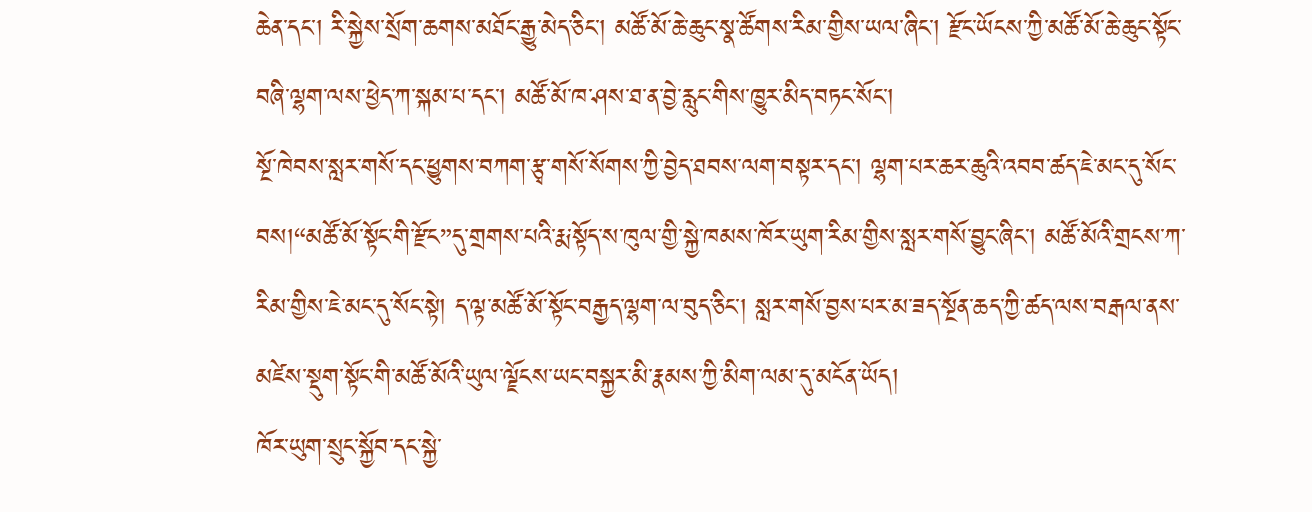ཆེན་དང་། རི་སྐྱེས་སྲོག་ཆགས་མཐོང་རྒྱུ་མེད་ཅིང་། མཚོ་མོ་ཆེ་ཆུང་སྣ་ཚོགས་རིམ་གྱིས་ཡལ་ཞིང་། རྫོང་ཡོངས་ཀྱི་མཚོ་མོ་ཆེ་ཆུང་སྟོང་བཞི་ལྷག་ལས་ཕྱེད་ཀ་སྐམ་པ་དང་། མཚོ་མོ་ཁ་ཤས་ཐ་ན་བྱེ་རླུང་གིས་ཁྱུར་མིད་བཏང་སོང་།
སྔོ་ཁེབས་སླར་གསོ་དང་ཕྱུགས་བཀག་རྩྭ་གསོ་སོགས་ཀྱི་བྱེད་ཐབས་ལག་བསྟར་དང་། ལྷག་པར་ཆར་ཆུའི་འབབ་ཚད་ཇེ་མང་དུ་སོང་བས།“མཚོ་མོ་སྟོང་གི་རྫོང”དུ་གྲགས་པའི་རྨ་སྟོད་ས་ཁུལ་གྱི་སྐྱེ་ཁམས་ཁོར་ཡུག་རིམ་གྱིས་སླར་གསོ་བྱུང་ཞིང་། མཚོ་མོའི་གྲངས་ཀ་རིམ་གྱིས་ཇེ་མང་དུ་སོང་སྟེ། ད་ལྟ་མཚོ་མོ་སྟོང་བརྒྱད་ལྷག་ལ་བུད་ཅིང་། སླར་གསོ་བྱས་པར་མ་ཟད་སྔོན་ཆད་ཀྱི་ཚད་ལས་བརྒལ་ནས་མཛེས་སྡུག་སྟོང་གི་མཚོ་མོའི་ཡུལ་ལྗོངས་ཡང་བསྐྱར་མི་རྣམས་ཀྱི་མིག་ལམ་དུ་མངོན་ཡོད།
ཁོར་ཡུག་སྲུང་སྐྱོབ་དང་སྐྱེ་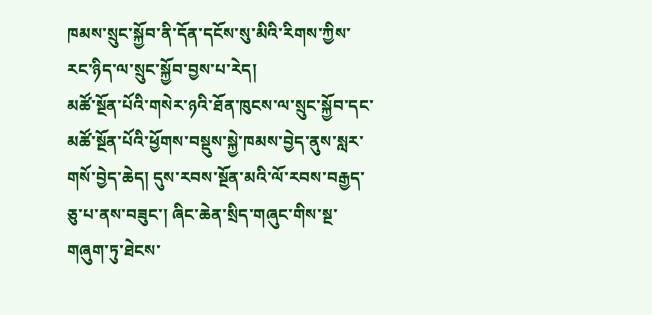ཁམས་སྲུང་སྐྱོབ་ནི་དོན་དངོས་སུ་མིའི་རིགས་ཀྱིས་རང་ཉིད་ལ་སྲུང་སྐྱོབ་བྱས་པ་རེད།
མཚོ་སྔོན་པོའི་གསེར་ཉའི་ཐོན་ཁུངས་ལ་སྲུང་སྐྱོབ་དང་མཚོ་སྔོན་པོའི་ཕྱོགས་བསྡུས་སྐྱེ་ཁམས་བྱེད་ནུས་སླར་གསོ་བྱེད་ཆེད། དུས་རབས་སྔོན་མའི་ལོ་རབས་བརྒྱད་ཅུ་པ་ནས་བཟུང་། ཞིང་ཆེན་སྲིད་གཞུང་གིས་སྔ་གཞུག་ཏུ་ཐེངས་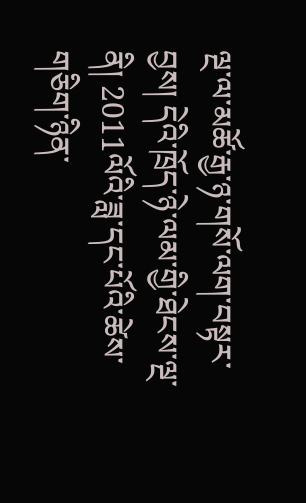ལྔ་ལ་མཚོ་རྒྱ་ཉ་གསོ་ལག་བསྟར་བྱས། དེའི་ཁྲོད་ཉེ་ལམ་གྱི་ཐེངས་ལྔ་ནི། 2011ལོའི་ཟླ་དང་པོའི་ཚེས་གཅིག་ཉིན་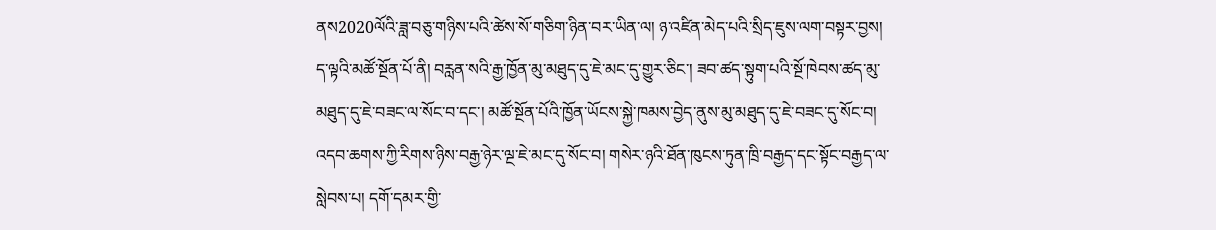ནས2020ལོའི་ཟླ་བཅུ་གཉིས་པའི་ཚེས་སོ་གཅིག་ཉིན་བར་ཡིན་ལ། ཉ་འཛིན་མེད་པའི་སྲིད་ཇུས་ལག་བསྟར་བྱས།
ད་ལྟའི་མཚོ་སྔོན་པོ་ནི། བརླན་སའི་རྒྱ་ཁྱོན་མུ་མཐུད་དུ་ཇེ་མང་དུ་གྱུར་ཅིང་། ཟབ་ཚད་སྟུག་པའི་སྔོ་ཁེབས་ཚད་མུ་མཐུད་དུ་ཇེ་བཟང་ལ་སོང་བ་དང་། མཚོ་སྔོན་པོའི་ཁྱོན་ཡོངས་སྐྱེ་ཁམས་བྱེད་ནུས་མུ་མཐུད་དུ་ཇེ་བཟང་དུ་སོང་བ། འདབ་ཆགས་ཀྱི་རིགས་ཉིས་བརྒྱ་ཉེར་ལྔ་ཇེ་མང་དུ་སོང་བ། གསེར་ཉའི་ཐོན་ཁུངས་ཏུན་ཁྲི་བརྒྱད་དང་སྟོང་བརྒྱད་ལ་སླེབས་པ། དགོ་དམར་གྱི་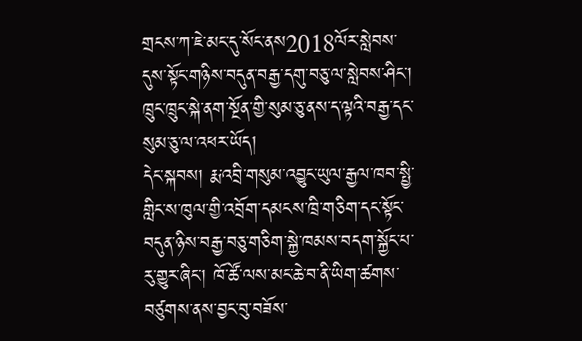གྲངས་ཀ་ཇེ་མང་དུ་སོང་ནས2018ལོར་སླེབས་དུས་སྟོང་གཉིས་བདུན་བརྒྱ་དགུ་བཅུ་ལ་སླེབས་ཤིང་། ཁྲུང་ཁྲུང་སྐེ་ནག་སྔོན་གྱི་སུམ་ཅུ་ནས་ད་ལྟའི་བརྒྱ་དང་སུམ་ཅུ་ལ་འཕར་ཡོད།
དེང་སྐབས། རྨ་འབྲི་གསུམ་འབྱུང་ཡུལ་རྒྱལ་ཁབ་སྤྱི་གླིང་ས་ཁུལ་གྱི་འབྲོག་དམངས་ཁྲི་གཅིག་དང་སྟོང་བདུན་ཉིས་བརྒྱ་བཅུ་གཅིག་སྐྱེ་ཁམས་བདག་སྐྱོང་པ་རུ་གྱུར་ཞིང་། ཁོ་ཚོ་ལས་མང་ཆེ་བ་ནི་ཡིག་ཚགས་བཙུགས་ནས་བྱང་བུ་བཟོས་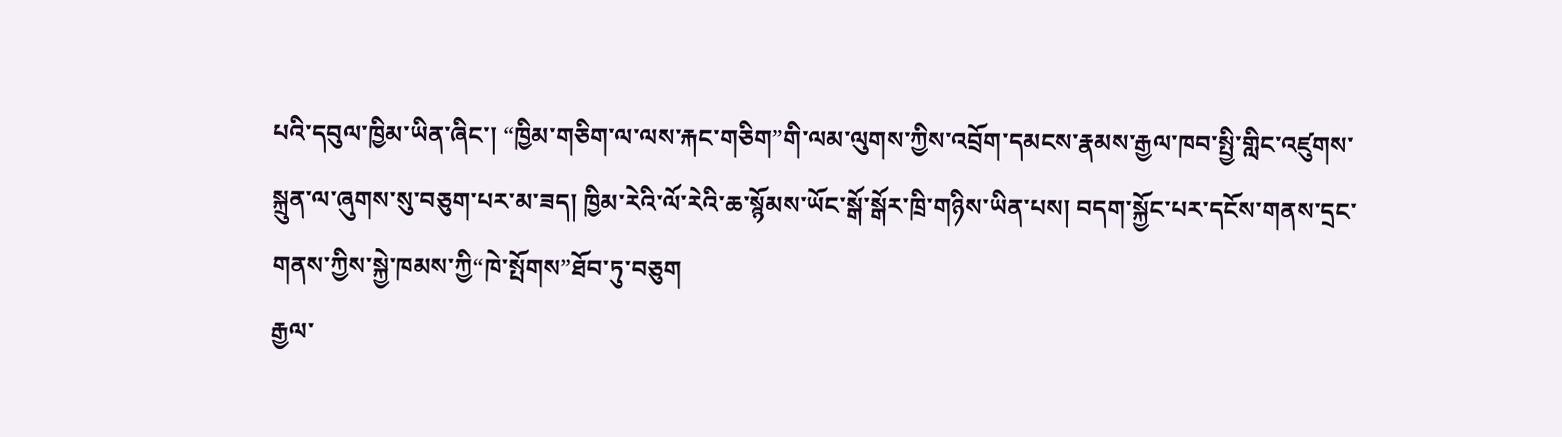པའི་དབུལ་ཁྱིམ་ཡིན་ཞིང་། “ཁྱིམ་གཅིག་ལ་ལས་རྐང་གཅིག”གི་ལམ་ལུགས་ཀྱིས་འབྲོག་དམངས་རྣམས་རྒྱལ་ཁབ་སྤྱི་གླིང་འཛུགས་སྐྲུན་ལ་ཞུགས་སུ་བཅུག་པར་མ་ཟད། ཁྱིམ་རེའི་ལོ་རེའི་ཆ་སྙོམས་ཡོང་སྒོ་སྒོར་ཁྲི་གཉིས་ཡིན་པས། བདག་སྐྱོང་པར་དངོས་གནས་དྲང་གནས་ཀྱིས་སྐྱེ་ཁམས་ཀྱི“ཁེ་སྤོགས”ཐོབ་ཏུ་བཅུག
རྒྱལ་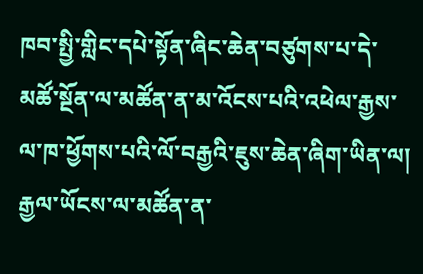ཁབ་སྤྱི་གླིང་དཔེ་སྟོན་ཞིང་ཆེན་བཙུགས་པ་དེ་མཚོ་སྔོན་ལ་མཚོན་ན་མ་འོངས་པའི་འཕེལ་རྒྱས་ལ་ཁ་ཕྱོགས་པའི་ལོ་བརྒྱའི་ཇུས་ཆེན་ཞིག་ཡིན་ལ། རྒྱལ་ཡོངས་ལ་མཚོན་ན་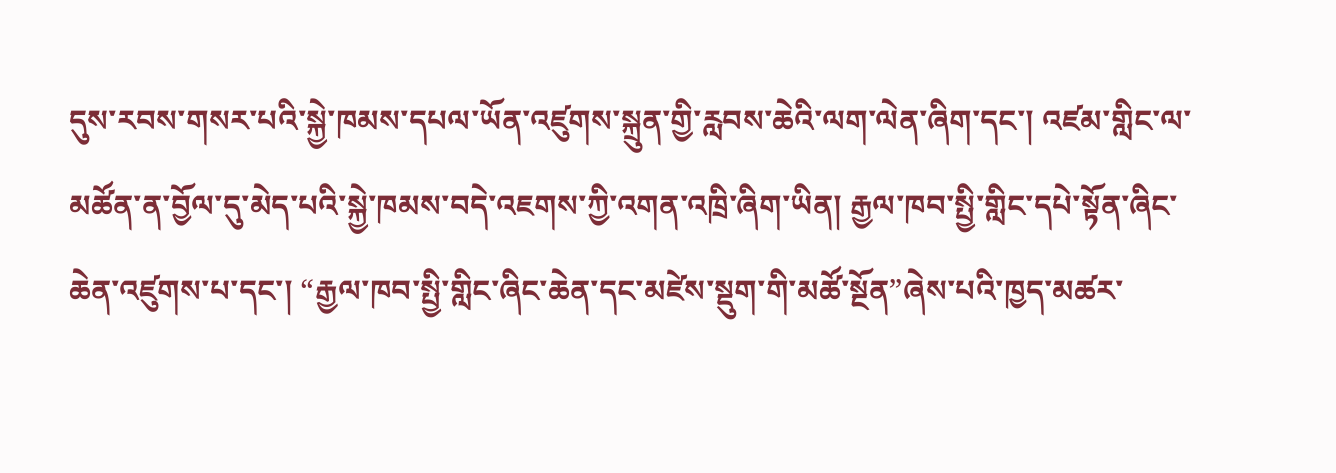དུས་རབས་གསར་པའི་སྐྱེ་ཁམས་དཔལ་ཡོན་འཛུགས་སྐྲུན་གྱི་རླབས་ཆེའི་ལག་ལེན་ཞིག་དང་། འཛམ་གླིང་ལ་མཚོན་ན་བྱོལ་དུ་མེད་པའི་སྐྱེ་ཁམས་བདེ་འཇགས་ཀྱི་འགན་འཁྲི་ཞིག་ཡིན། རྒྱལ་ཁབ་སྤྱི་གླིང་དཔེ་སྟོན་ཞིང་ཆེན་འཛུགས་པ་དང་། “རྒྱལ་ཁབ་སྤྱི་གླིང་ཞིང་ཆེན་དང་མཛེས་སྡུག་གི་མཚོ་སྔོན”ཞེས་པའི་ཁྱད་མཚར་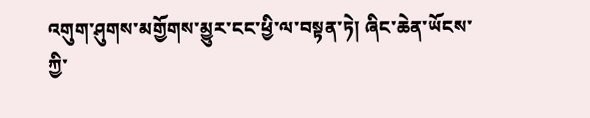འགུག་ཤུགས་མགྱོགས་མྱུར་ངང་ཕྱི་ལ་བསྟན་ཏེ། ཞིང་ཆེན་ཡོངས་ཀྱི་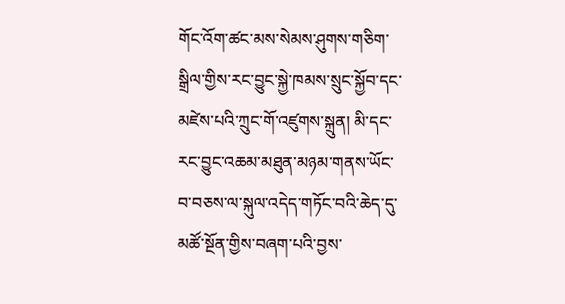གོང་འོག་ཚང་མས་སེམས་ཤུགས་གཅིག་སྒྲིལ་གྱིས་རང་བྱུང་སྐྱེ་ཁམས་སྲུང་སྐྱོབ་དང་མཛེས་པའི་ཀྲུང་གོ་འཛུགས་སྐྲུན། མི་དང་རང་བྱུང་འཆམ་མཐུན་མཉམ་གནས་ཡོང་བ་བཅས་ལ་སྐུལ་འདེད་གཏོང་བའི་ཆེད་དུ་མཚོ་སྔོན་གྱིས་བཞག་པའི་བྱས་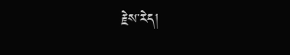རྗེས་རེད།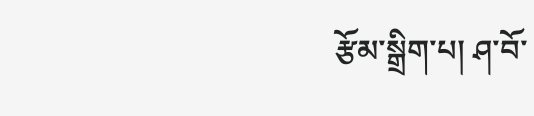རྩོམ་སྒྲིག་པ། ཤ་བོ་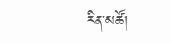རིན་མཚོ།